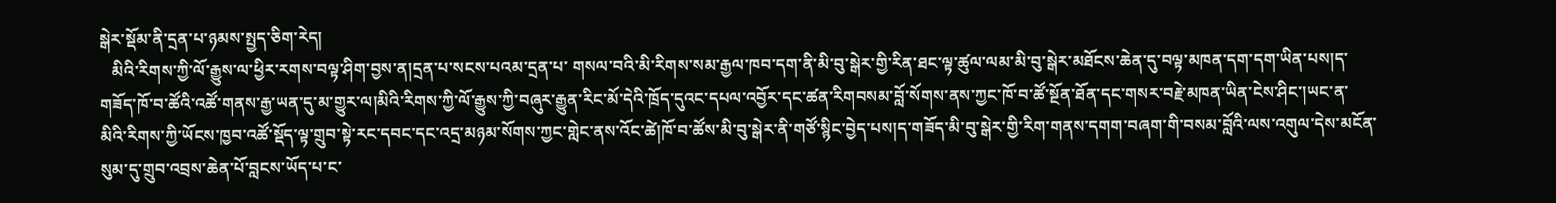སྒེར་སྡོམ་ནི་དྲན་པ་ཉམས་སྤྱད་ཅིག་རེད།
   མིའི་རིགས་ཀྱི་ལོ་རྒྱུས་ལ་ཕྱིར་རགས་བལྟ་ཤིག་བྱས་ན།དྲན་པ་སངས་པའམ་དྲན་པ་ གསལ་བའི་མི་རིགས་སམ་རྒྱལ་ཁབ་དག་ནི་མི་བུ་སྒེར་གྱི་རིན་ཐང་ལྟ་ཚུལ་ལམ་མི་བུ་སྒེར་མཐོངས་ཆེན་དུ་བལྟ་མཁན་དག་དག་ཡིན་པས།ད་གཟོད་ཁོ་བ་ཚོའི་འཚོ་གནས་རྒྱ་ཡན་དུ་མ་གྱུར་ལ།མིའི་རིགས་ཀྱི་ལོ་རྒྱུས་ཀྱི་བཞུར་རྒྱུན་རིང་མོ་དེའི་ཁྲོད་དུའང་དཔལ་འབྱོར་དང་ཚན་རིགབསམ་བློ་སོགས་ནས་ཀྱང་ཁོ་བ་ཚོ་སྔོན་ཐོན་དང་གསར་བརྗེ་མཁན་ཡིན་ངེས་ཤིང་།ཡང་ན་མིའི་རིགས་ཀྱི་ཡོངས་ཁྱབ་འཚོ་སྡོད་ལྟ་གྲུབ་སྟེ་རང་དབང་དང་འདྲ་མཉམ་སོགས་ཀྱང་གླེང་ནས་འོང་ཚེ།ཁོ་བ་ཚོས་མི་བུ་སྒེར་ནི་གཙོ་སྙིང་བྱེད་པས།ད་གཟོད་མི་བུ་སྒེར་གྱི་རིག་གནས་དགག་བཞག་གི་བསམ་བློའི་ལས་འགུལ་དེས་མངོན་སུམ་དུ་གྲུབ་འབྲས་ཆེན་པོ་བླངས་ཡོད་པ་ང་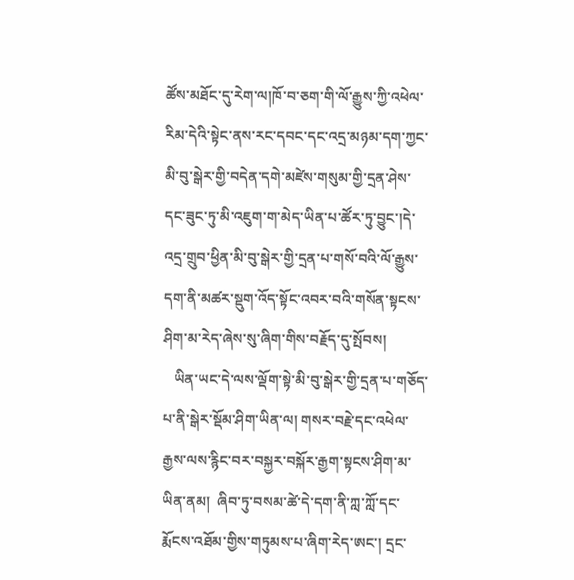ཚོས་མཐོང་དུ་རེག་ལ།ཁོ་བ་ཅག་གི་ལོ་རྒྱུས་ཀྱི་འཕེལ་རིམ་དེའི་སྟེང་ནས་རང་དབང་དང་འདྲ་མཉམ་དག་ཀྱང་མི་བུ་སྒེར་གྱི་བདེན་དགེ་མཛེས་གསུམ་གྱི་དྲན་ཤེས་དང་ཟུང་ཏུ་མི་འཇུག་ག་མེད་ཡིན་པ་ཚོར་ཏུ་བྱུང་།དེ་འདྲ་གྲུབ་ཕྱིན་མི་བུ་སྒེར་གྱི་དྲན་པ་གསོ་བའི་ལོ་རྒྱུས་དག་ནི་མཚར་སྡུག་འོད་སྟོང་འབར་བའི་གསོན་སྟངས་ཤིག་མ་རེད་ཞེས་སུ་ཞིག་གིས་བརྗོད་དུ་སྤོབས།
   ཡིན་ཡང་དེ་ལས་ལྡོག་སྟེ་མི་བུ་སྒེར་གྱི་དྲན་པ་གཅོད་པ་ནི་སྒེར་སྡོམ་ཤིག་ཡིན་ལ། གསར་བརྗེ་དང་འཕེལ་རྒྱས་ལས་རྙིང་བར་བསྐྱར་བསྐོར་རྒྱག་སྟངས་ཤིག་མ་ཡིན་ནམ།  ཞིབ་ཏུ་བསམ་ཚེ་དེ་དག་ནི་ཀླ་ཀློ་དང་རྨོངས་འཐོམ་གྱིས་གཏུམས་པ་ཞིག་རེད་ཨང་། དྲང་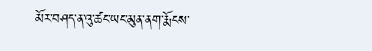མོར་བཤད་ན་འུ་ཚང་ཡང་མུན་ནག་རྨོངས་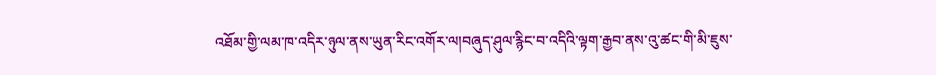འཐོམ་གྱི་ལམ་ཁ་འདིར་ཉུལ་ནས་ཡུན་རིང་འགོར་ལ།བཞུད་ཤུལ་རྙིང་བ་འདིའི་ལྟག་རྒྱབ་ནས་འུ་ཚང་གི་མི་ཇུས་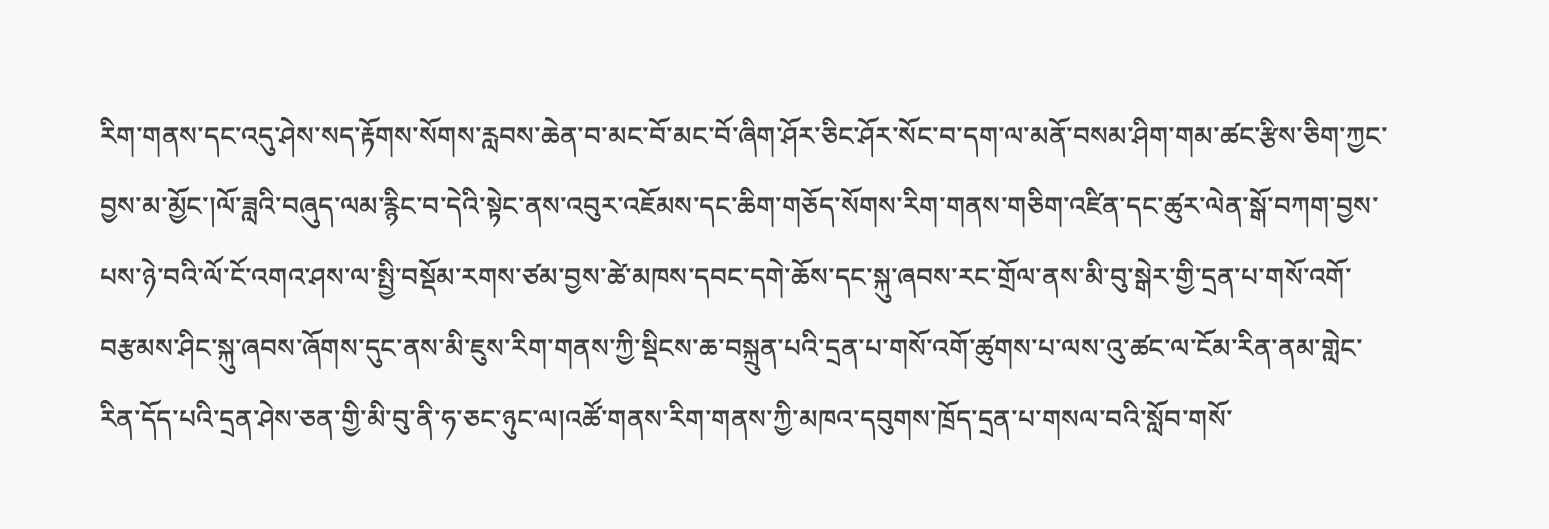རིག་གནས་དང་འདུ་ཤེས་སད་རྟོགས་སོགས་རླབས་ཆེན་བ་མང་བོ་མང་བོ་ཞིག་ཤོར་ཅིང་ཤོར་སོང་བ་དག་ལ་མནོ་བསམ་ཤིག་གམ་ཚང་རྩིས་ཅིག་ཀྱང་བྱས་མ་མྱོང་།ལོ་ཟླའི་བཞུད་ལམ་རྙིང་བ་དེའི་སྟེང་ནས་འབུར་འཇོམས་དང་ཆིག་གཅོད་སོགས་རིག་གནས་གཅིག་འཛིན་དང་ཚུར་ལེན་སྒོ་བཀག་བྱས་པས་ཉེ་བའི་ལོ་ངོ་འགའ་ཤས་ལ་སྤྱི་བསྡོམ་རགས་ཙམ་བྱས་ཚེ་མཁས་དབང་དགེ་ཆོས་དང་སྐུ་ཞབས་རང་གྲོལ་ནས་མི་བུ་སྒེར་གྱི་དྲན་པ་གསོ་འགོ་བརྩམས་ཤིང་སྐུ་ཞབས་ཞོགས་དུང་ནས་མི་ཇུས་རིག་གནས་ཀྱི་སྡིངས་ཆ་བསྐྲུན་པའི་དྲན་པ་གསོ་འགོ་ཚུགས་པ་ལས་འུ་ཚང་ལ་ངོམ་རིན་ནམ་གླེང་རིན་དོད་པའི་དྲན་ཤེས་ཅན་གྱི་མི་བུ་ནི་ཧ་ཅང་ཉུང་ལ།འཚོ་གནས་རིག་གནས་ཀྱི་མཁའ་དབུགས་ཁྲོད་དྲན་པ་གསལ་བའི་སློབ་གསོ་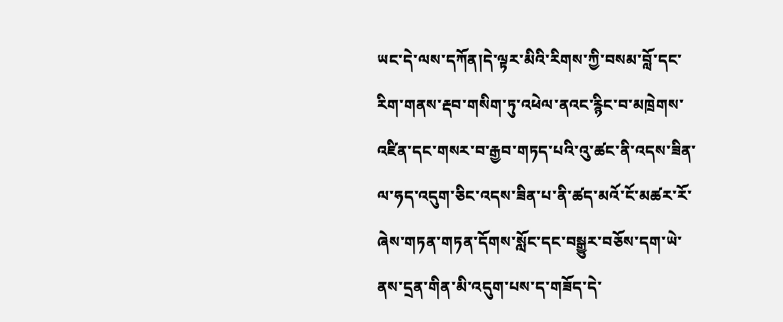ཡང་དེ་ལས་དཀོན།དེ་ལྟར་མིའི་རིགས་ཀྱི་བསམ་བློ་དང་རིག་གནས་རྡབ་གསིག་ཏུ་འཕེལ་ནའང་རྙིང་བ་མཁྲེགས་འཛིན་དང་གསར་བ་རྒྱབ་གཏད་པའི་འུ་ཚང་ནི་འདས་ཟིན་ལ་ཧད་འདུག་ཅིང་འདས་ཟིན་པ་ནི་ཚད་མའོ་ངོ་མཚར་རོ་ཞེས་གཏན་གཏན་དོགས་སློང་དང་བསྒྱུར་བཅོས་དག་ཡེ་ནས་དྲན་གིན་མི་འདུག་པས་ད་གཟོད་དེ་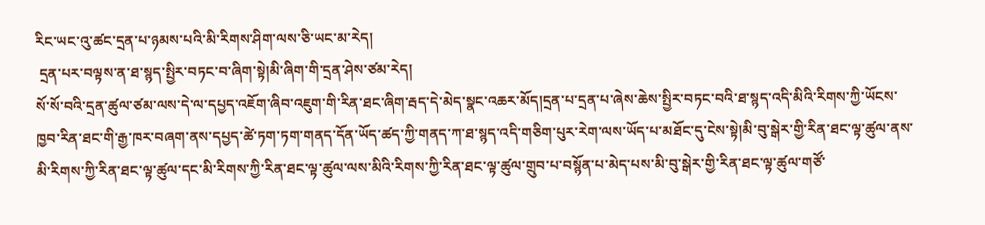རིང་ཡང་འུ་ཚང་དྲན་པ་ཉམས་པའི་མི་རིགས་ཤིག་ལས་ཅི་ཡང་མ་རེད།
 དྲན་པར་བལྟས་ན་ཐ་སྙད་སྤྱིར་བཏང་བ་ཞིག་སྟེ།མི་ཞིག་གི་དྲན་ཤེས་ཙམ་རེད།
སོ་སོ་བའི་དྲན་ཚུལ་ཙམ་ལས་དེ་ལ་དཔྱད་འཇོག་ཞིབ་འཇུག་གི་རིན་ཐང་ཞིག་རྦད་དེ་མེད་སྣང་འཆར་མོད།དྲན་པ་དྲན་པ་ཞེས་ཆེས་སྤྱིར་བཏང་བའི་ཐ་སྙད་འདི་མིའི་རིགས་ཀྱི་ཡོངས་ཁྱབ་རིན་ཐང་གི་རྒྱ་ཁར་བཞག་ནས་དཔྱད་ཚེ་ཏག་ཏག་གནད་དོན་ཡོད་ཚད་ཀྱི་གནད་ཀ་ཐ་སྙད་འདི་གཅིག་པུར་རེག་ལས་ཡོད་པ་མཐོང་དུ་ངེས་སྟེ།མི་བུ་སྒེར་གྱི་རིན་ཐང་ལྟ་ཚུལ་ནས་མི་རིགས་ཀྱི་རིན་ཐང་ལྟ་ཚུལ་དང་མི་རིགས་ཀྱི་རིན་ཐང་ལྟ་ཚུལ་ལས་མིའི་རིགས་ཀྱི་རིན་ཐང་ལྟ་ཚུལ་གྲུབ་པ་བསྙོན་པ་མེད་པས་མི་བུ་སྒེར་གྱི་རིན་ཐང་ལྟ་ཚུལ་གཙོ་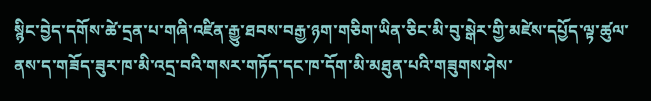སྙིང་བྱེད་དགོས་ཚེ་དྲན་པ་གཞི་འཛིན་རྒྱུ་ཐབས་བརྒྱ་ཉག་གཅིག་ཡིན་ཅིང་མི་བུ་སྒེར་གྱི་མཛེས་དཔྱོད་ལྟ་ཚུལ་ནས་ད་གཟོད་ཟུར་ཁ་མི་འདྲ་བའི་གསར་གཏོད་དང་ཁ་དོག་མི་མཐུན་པའི་གཟུགས་ཤེས་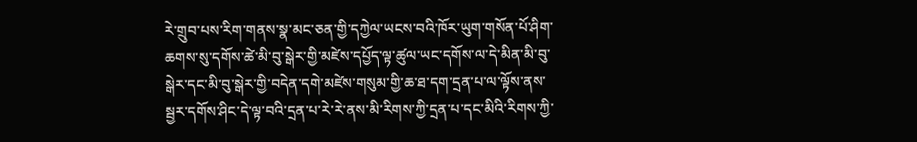རེ་གྲུབ་པས་རིག་གནས་སྣ་མང་ཅན་གྱི་དཀྱེལ་ཡངས་བའི་ཁོར་ཡུག་གསོན་པོ་ཤིག་ཆགས་སུ་དགོས་ཚེ་མི་བུ་སྒེར་གྱི་མཛེས་དཔྱོད་ལྟ་ཚུལ་ཡང་དགོས་ལ་དེ་མིན་མི་བུ་སྒེར་དང་མི་བུ་སྒེར་གྱི་བདེན་དགེ་མཛེས་གསུམ་གྱི་ཆ་ཐ་དག་དྲན་པ་ལ་ལྟོས་ནས་སྦྱར་དགོས་ཤིང་དེ་ལྟ་བའི་དྲན་པ་རེ་རེ་ནས་མི་རིགས་ཀྱི་དྲན་པ་དང་མིའི་རིགས་ཀྱི་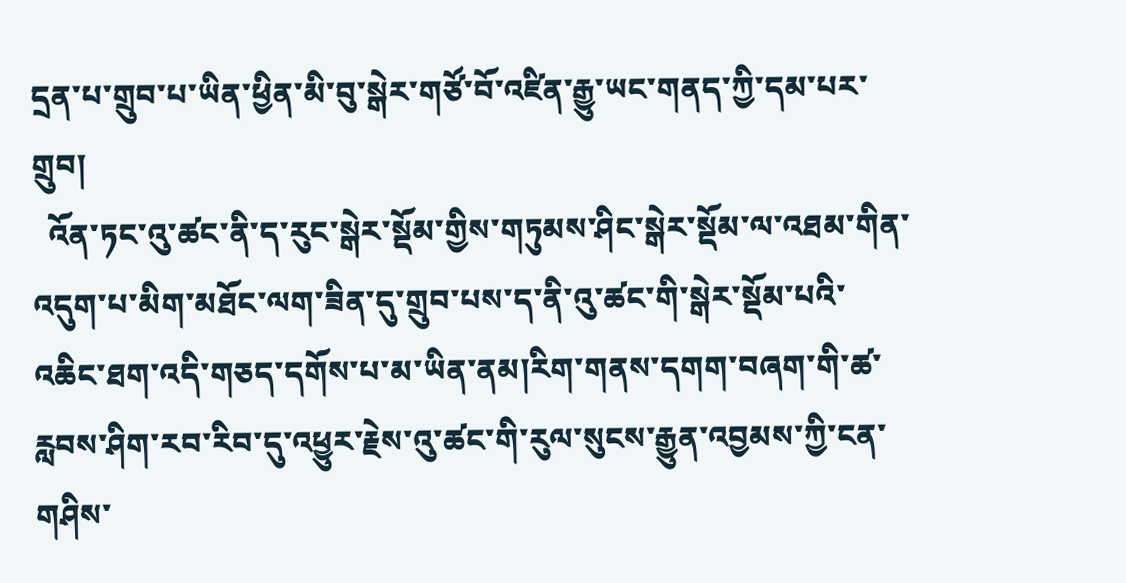དྲན་པ་གྲུབ་པ་ཡིན་ཕྱིན་མི་བུ་སྒེར་གཙོ་བོ་འཛིན་རྒྱུ་ཡང་གནད་ཀྱི་དམ་པར་གྲུབ།
  འོན་ཏང་འུ་ཚང་ནི་ད་རུང་སྒེར་སྡོམ་གྱིས་གཏུམས་ཤིང་སྒེར་སྡོམ་ལ་འཐམ་གིན་འདུག་པ་མིག་མཐོང་ལག་ཟིན་དུ་གྲུབ་པས་ད་ནི་འུ་ཚང་གི་སྒེར་སྡོམ་པའི་འཆིང་ཐག་འདི་གཅད་དགོས་པ་མ་ཡིན་ནམ།རིག་གནས་དགག་བཞག་གི་ཚ་རླབས་ཤིག་རབ་རིབ་དུ་འཕྱུར་རྗེས་འུ་ཚང་གི་རུལ་སུངས་རྒྱུན་འབྱམས་ཀྱི་ངན་གཤིས་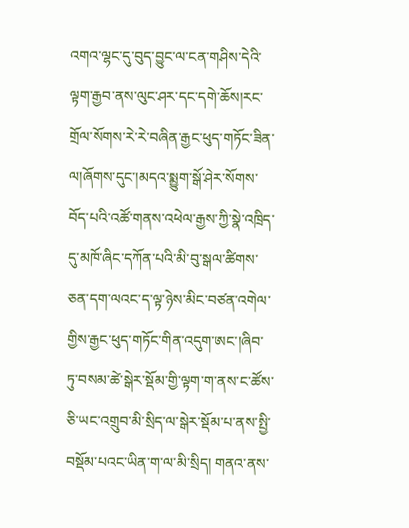འགའ་ལྷང་དུ་བུད་བྱུང་ལ་ངན་གཤིས་དེའི་ལྟག་རྒྱབ་ནས་ལུང་ཤར་དང་དགེ་ཆོས།རང་གྲོལ་སོགས་རེ་རེ་བཞིན་རྒྱང་ཕུད་གཏོང་ཟིན་ལ།ཞོགས་དུང་།མདའ་སྨྱུག་སྒོ་ཤེར་སོགས་བོད་པའི་འཚོ་གནས་འཕེལ་རྒྱས་ཀྱི་སྣེ་འཁྲིད་དུ་མཁོ་ཞིང་དཀོན་པའི་མི་བུ་སྒལ་ཚིགས་ཅན་དག་ལའང་ད་ལྟ་ཉེས་མིང་བཙན་འགེལ་གྱིས་རྒྱང་ཕུད་གཏོང་གིན་འདུག་ཨང་།ཞིབ་ཏུ་བསམ་ཚེ་སྒེར་སྡོམ་གྱི་ལྟག་ག་ནས་ང་ཚོས་ཅི་ཡང་འགྲུབ་མི་སྲིད་ལ་སྒེར་སྡོམ་པ་ནས་སྤྱི་བསྡོམ་པའང་ཡིན་ག་ལ་མི་སྲིད། གནའ་ནས་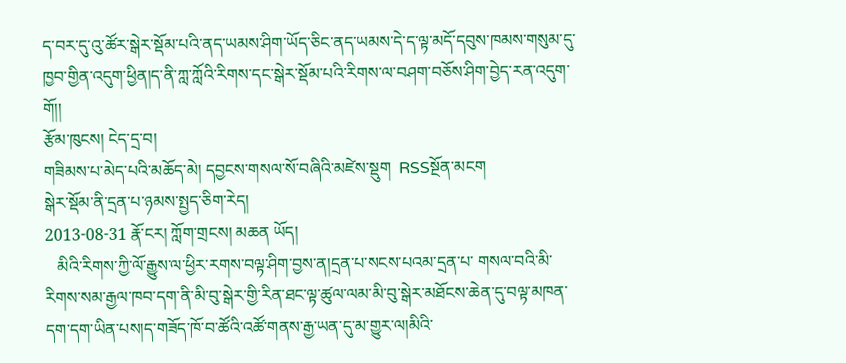ད་བར་དུ་འུ་ཚོར་སྒེར་སྡོམ་པའི་ནད་ཡམས་ཤིག་ཡོད་ཅིང་ནད་ཡམས་དེ་ད་ལྟ་མདོ་དབུས་ཁམས་གསུམ་དུ་ཁྱབ་གྱིན་འདུག་ཕྱིན།ད་ནི་ཀླ་ཀློའི་རིགས་དང་སྒེར་སྡོམ་པའི་རིགས་ལ་བཤག་བཅོས་ཤིག་བྱེད་རན་འདུག་གོ།།
རྩོམ་ཁུངས། ངེད་དྲ་བ།
གཟིམས་པ་མེད་པའི་མཆོད་མེ། དབྱངས་གསལ་སོ་བཞིའི་མཛེས་སྡུག  RSSསྔོན་མངག
སྒེར་སྡོམ་ནི་དྲན་པ་ཉམས་སྤྱད་ཅིག་རེད།
2013-08-31 རྣོ་ངར། ཀློག་གྲངས། མཆན ཡོད།
   མིའི་རིགས་ཀྱི་ལོ་རྒྱུས་ལ་ཕྱིར་རགས་བལྟ་ཤིག་བྱས་ན།དྲན་པ་སངས་པའམ་དྲན་པ་ གསལ་བའི་མི་རིགས་སམ་རྒྱལ་ཁབ་དག་ནི་མི་བུ་སྒེར་གྱི་རིན་ཐང་ལྟ་ཚུལ་ལམ་མི་བུ་སྒེར་མཐོངས་ཆེན་དུ་བལྟ་མཁན་དག་དག་ཡིན་པས།ད་གཟོད་ཁོ་བ་ཚོའི་འཚོ་གནས་རྒྱ་ཡན་དུ་མ་གྱུར་ལ།མིའི་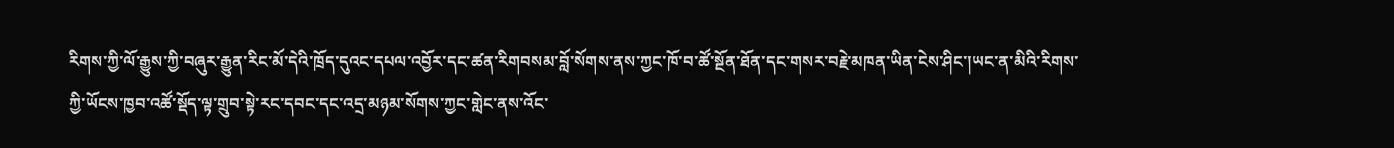རིགས་ཀྱི་ལོ་རྒྱུས་ཀྱི་བཞུར་རྒྱུན་རིང་མོ་དེའི་ཁྲོད་དུའང་དཔལ་འབྱོར་དང་ཚན་རིགབསམ་བློ་སོགས་ནས་ཀྱང་ཁོ་བ་ཚོ་སྔོན་ཐོན་དང་གསར་བརྗེ་མཁན་ཡིན་ངེས་ཤིང་།ཡང་ན་མིའི་རིགས་ཀྱི་ཡོངས་ཁྱབ་འཚོ་སྡོད་ལྟ་གྲུབ་སྟེ་རང་དབང་དང་འདྲ་མཉམ་སོགས་ཀྱང་གླེང་ནས་འོང་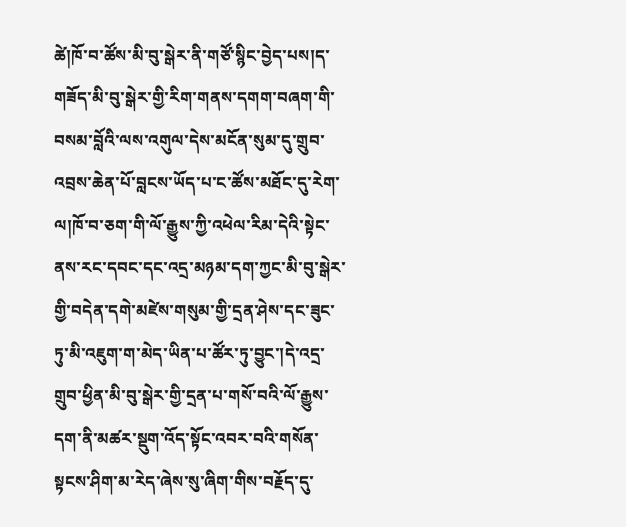ཚེ།ཁོ་བ་ཚོས་མི་བུ་སྒེར་ནི་གཙོ་སྙིང་བྱེད་པས།ད་གཟོད་མི་བུ་སྒེར་གྱི་རིག་གནས་དགག་བཞག་གི་བསམ་བློའི་ལས་འགུལ་དེས་མངོན་སུམ་དུ་གྲུབ་འབྲས་ཆེན་པོ་བླངས་ཡོད་པ་ང་ཚོས་མཐོང་དུ་རེག་ལ།ཁོ་བ་ཅག་གི་ལོ་རྒྱུས་ཀྱི་འཕེལ་རིམ་དེའི་སྟེང་ནས་རང་དབང་དང་འདྲ་མཉམ་དག་ཀྱང་མི་བུ་སྒེར་གྱི་བདེན་དགེ་མཛེས་གསུམ་གྱི་དྲན་ཤེས་དང་ཟུང་ཏུ་མི་འཇུག་ག་མེད་ཡིན་པ་ཚོར་ཏུ་བྱུང་།དེ་འདྲ་གྲུབ་ཕྱིན་མི་བུ་སྒེར་གྱི་དྲན་པ་གསོ་བའི་ལོ་རྒྱུས་དག་ནི་མཚར་སྡུག་འོད་སྟོང་འབར་བའི་གསོན་སྟངས་ཤིག་མ་རེད་ཞེས་སུ་ཞིག་གིས་བརྗོད་དུ་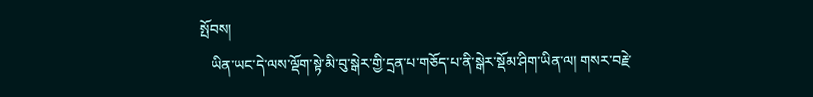སྤོབས།
   ཡིན་ཡང་དེ་ལས་ལྡོག་སྟེ་མི་བུ་སྒེར་གྱི་དྲན་པ་གཅོད་པ་ནི་སྒེར་སྡོམ་ཤིག་ཡིན་ལ། གསར་བརྗེ་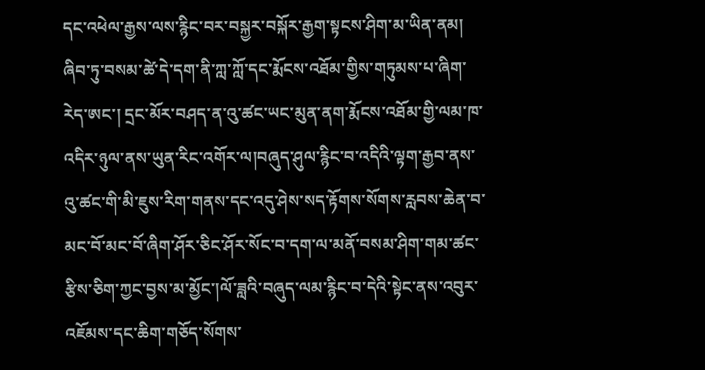དང་འཕེལ་རྒྱས་ལས་རྙིང་བར་བསྐྱར་བསྐོར་རྒྱག་སྟངས་ཤིག་མ་ཡིན་ནམ།  ཞིབ་ཏུ་བསམ་ཚེ་དེ་དག་ནི་ཀླ་ཀློ་དང་རྨོངས་འཐོམ་གྱིས་གཏུམས་པ་ཞིག་རེད་ཨང་། དྲང་མོར་བཤད་ན་འུ་ཚང་ཡང་མུན་ནག་རྨོངས་འཐོམ་གྱི་ལམ་ཁ་འདིར་ཉུལ་ནས་ཡུན་རིང་འགོར་ལ།བཞུད་ཤུལ་རྙིང་བ་འདིའི་ལྟག་རྒྱབ་ནས་འུ་ཚང་གི་མི་ཇུས་རིག་གནས་དང་འདུ་ཤེས་སད་རྟོགས་སོགས་རླབས་ཆེན་བ་མང་བོ་མང་བོ་ཞིག་ཤོར་ཅིང་ཤོར་སོང་བ་དག་ལ་མནོ་བསམ་ཤིག་གམ་ཚང་རྩིས་ཅིག་ཀྱང་བྱས་མ་མྱོང་།ལོ་ཟླའི་བཞུད་ལམ་རྙིང་བ་དེའི་སྟེང་ནས་འབུར་འཇོམས་དང་ཆིག་གཅོད་སོགས་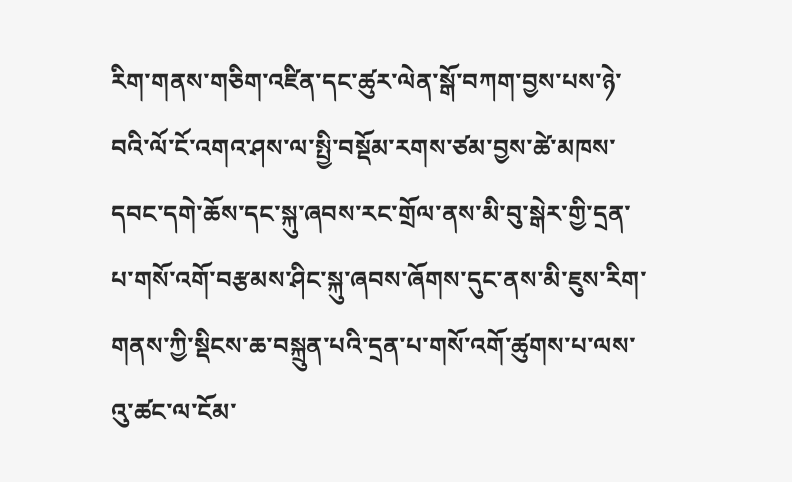རིག་གནས་གཅིག་འཛིན་དང་ཚུར་ལེན་སྒོ་བཀག་བྱས་པས་ཉེ་བའི་ལོ་ངོ་འགའ་ཤས་ལ་སྤྱི་བསྡོམ་རགས་ཙམ་བྱས་ཚེ་མཁས་དབང་དགེ་ཆོས་དང་སྐུ་ཞབས་རང་གྲོལ་ནས་མི་བུ་སྒེར་གྱི་དྲན་པ་གསོ་འགོ་བརྩམས་ཤིང་སྐུ་ཞབས་ཞོགས་དུང་ནས་མི་ཇུས་རིག་གནས་ཀྱི་སྡིངས་ཆ་བསྐྲུན་པའི་དྲན་པ་གསོ་འགོ་ཚུགས་པ་ལས་འུ་ཚང་ལ་ངོམ་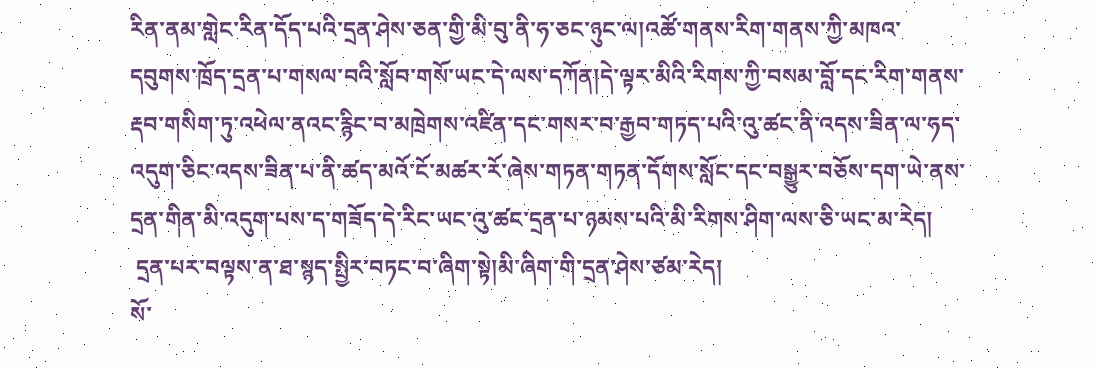རིན་ནམ་གླེང་རིན་དོད་པའི་དྲན་ཤེས་ཅན་གྱི་མི་བུ་ནི་ཧ་ཅང་ཉུང་ལ།འཚོ་གནས་རིག་གནས་ཀྱི་མཁའ་དབུགས་ཁྲོད་དྲན་པ་གསལ་བའི་སློབ་གསོ་ཡང་དེ་ལས་དཀོན།དེ་ལྟར་མིའི་རིགས་ཀྱི་བསམ་བློ་དང་རིག་གནས་རྡབ་གསིག་ཏུ་འཕེལ་ནའང་རྙིང་བ་མཁྲེགས་འཛིན་དང་གསར་བ་རྒྱབ་གཏད་པའི་འུ་ཚང་ནི་འདས་ཟིན་ལ་ཧད་འདུག་ཅིང་འདས་ཟིན་པ་ནི་ཚད་མའོ་ངོ་མཚར་རོ་ཞེས་གཏན་གཏན་དོགས་སློང་དང་བསྒྱུར་བཅོས་དག་ཡེ་ནས་དྲན་གིན་མི་འདུག་པས་ད་གཟོད་དེ་རིང་ཡང་འུ་ཚང་དྲན་པ་ཉམས་པའི་མི་རིགས་ཤིག་ལས་ཅི་ཡང་མ་རེད།
 དྲན་པར་བལྟས་ན་ཐ་སྙད་སྤྱིར་བཏང་བ་ཞིག་སྟེ།མི་ཞིག་གི་དྲན་ཤེས་ཙམ་རེད།
སོ་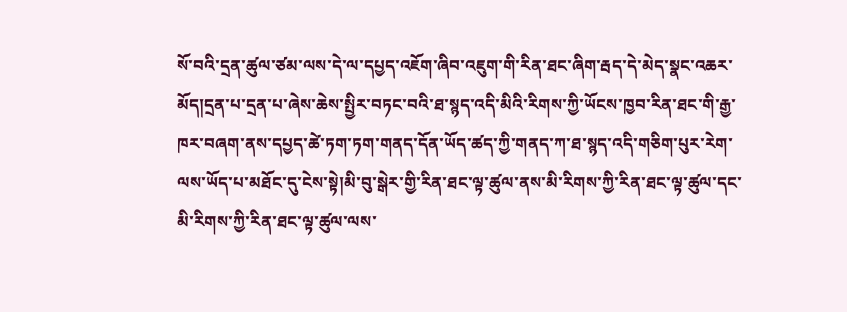སོ་བའི་དྲན་ཚུལ་ཙམ་ལས་དེ་ལ་དཔྱད་འཇོག་ཞིབ་འཇུག་གི་རིན་ཐང་ཞིག་རྦད་དེ་མེད་སྣང་འཆར་མོད།དྲན་པ་དྲན་པ་ཞེས་ཆེས་སྤྱིར་བཏང་བའི་ཐ་སྙད་འདི་མིའི་རིགས་ཀྱི་ཡོངས་ཁྱབ་རིན་ཐང་གི་རྒྱ་ཁར་བཞག་ནས་དཔྱད་ཚེ་ཏག་ཏག་གནད་དོན་ཡོད་ཚད་ཀྱི་གནད་ཀ་ཐ་སྙད་འདི་གཅིག་པུར་རེག་ལས་ཡོད་པ་མཐོང་དུ་ངེས་སྟེ།མི་བུ་སྒེར་གྱི་རིན་ཐང་ལྟ་ཚུལ་ནས་མི་རིགས་ཀྱི་རིན་ཐང་ལྟ་ཚུལ་དང་མི་རིགས་ཀྱི་རིན་ཐང་ལྟ་ཚུལ་ལས་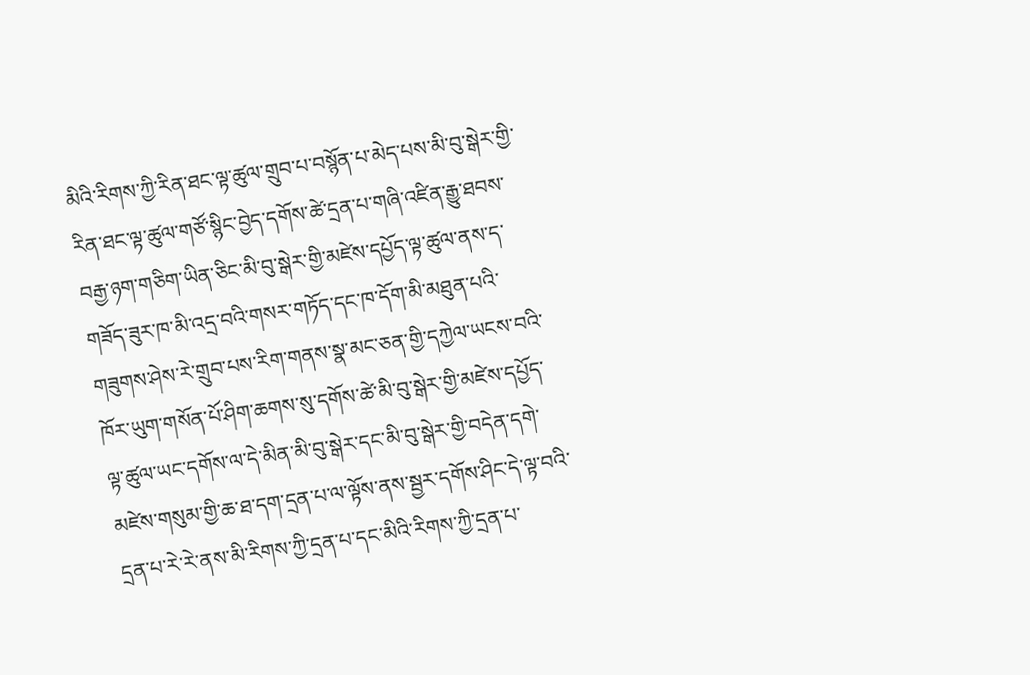མིའི་རིགས་ཀྱི་རིན་ཐང་ལྟ་ཚུལ་གྲུབ་པ་བསྙོན་པ་མེད་པས་མི་བུ་སྒེར་གྱི་རིན་ཐང་ལྟ་ཚུལ་གཙོ་སྙིང་བྱེད་དགོས་ཚེ་དྲན་པ་གཞི་འཛིན་རྒྱུ་ཐབས་བརྒྱ་ཉག་གཅིག་ཡིན་ཅིང་མི་བུ་སྒེར་གྱི་མཛེས་དཔྱོད་ལྟ་ཚུལ་ནས་ད་གཟོད་ཟུར་ཁ་མི་འདྲ་བའི་གསར་གཏོད་དང་ཁ་དོག་མི་མཐུན་པའི་གཟུགས་ཤེས་རེ་གྲུབ་པས་རིག་གནས་སྣ་མང་ཅན་གྱི་དཀྱེལ་ཡངས་བའི་ཁོར་ཡུག་གསོན་པོ་ཤིག་ཆགས་སུ་དགོས་ཚེ་མི་བུ་སྒེར་གྱི་མཛེས་དཔྱོད་ལྟ་ཚུལ་ཡང་དགོས་ལ་དེ་མིན་མི་བུ་སྒེར་དང་མི་བུ་སྒེར་གྱི་བདེན་དགེ་མཛེས་གསུམ་གྱི་ཆ་ཐ་དག་དྲན་པ་ལ་ལྟོས་ནས་སྦྱར་དགོས་ཤིང་དེ་ལྟ་བའི་དྲན་པ་རེ་རེ་ནས་མི་རིགས་ཀྱི་དྲན་པ་དང་མིའི་རིགས་ཀྱི་དྲན་པ་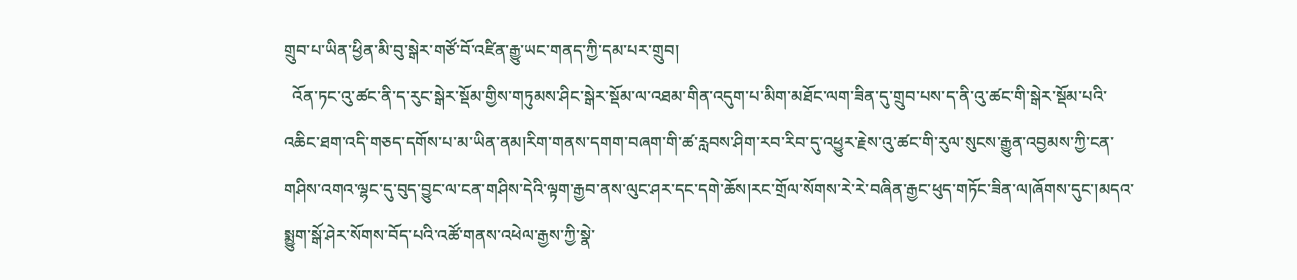གྲུབ་པ་ཡིན་ཕྱིན་མི་བུ་སྒེར་གཙོ་བོ་འཛིན་རྒྱུ་ཡང་གནད་ཀྱི་དམ་པར་གྲུབ།
  འོན་ཏང་འུ་ཚང་ནི་ད་རུང་སྒེར་སྡོམ་གྱིས་གཏུམས་ཤིང་སྒེར་སྡོམ་ལ་འཐམ་གིན་འདུག་པ་མིག་མཐོང་ལག་ཟིན་དུ་གྲུབ་པས་ད་ནི་འུ་ཚང་གི་སྒེར་སྡོམ་པའི་འཆིང་ཐག་འདི་གཅད་དགོས་པ་མ་ཡིན་ནམ།རིག་གནས་དགག་བཞག་གི་ཚ་རླབས་ཤིག་རབ་རིབ་དུ་འཕྱུར་རྗེས་འུ་ཚང་གི་རུལ་སུངས་རྒྱུན་འབྱམས་ཀྱི་ངན་གཤིས་འགའ་ལྷང་དུ་བུད་བྱུང་ལ་ངན་གཤིས་དེའི་ལྟག་རྒྱབ་ནས་ལུང་ཤར་དང་དགེ་ཆོས།རང་གྲོལ་སོགས་རེ་རེ་བཞིན་རྒྱང་ཕུད་གཏོང་ཟིན་ལ།ཞོགས་དུང་།མདའ་སྨྱུག་སྒོ་ཤེར་སོགས་བོད་པའི་འཚོ་གནས་འཕེལ་རྒྱས་ཀྱི་སྣེ་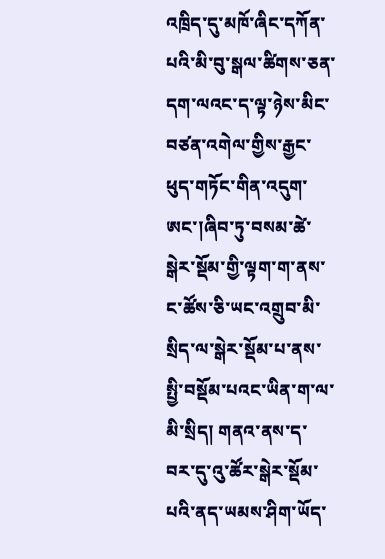འཁྲིད་དུ་མཁོ་ཞིང་དཀོན་པའི་མི་བུ་སྒལ་ཚིགས་ཅན་དག་ལའང་ད་ལྟ་ཉེས་མིང་བཙན་འགེལ་གྱིས་རྒྱང་ཕུད་གཏོང་གིན་འདུག་ཨང་།ཞིབ་ཏུ་བསམ་ཚེ་སྒེར་སྡོམ་གྱི་ལྟག་ག་ནས་ང་ཚོས་ཅི་ཡང་འགྲུབ་མི་སྲིད་ལ་སྒེར་སྡོམ་པ་ནས་སྤྱི་བསྡོམ་པའང་ཡིན་ག་ལ་མི་སྲིད། གནའ་ནས་ད་བར་དུ་འུ་ཚོར་སྒེར་སྡོམ་པའི་ནད་ཡམས་ཤིག་ཡོད་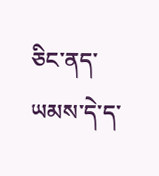ཅིང་ནད་ཡམས་དེ་ད་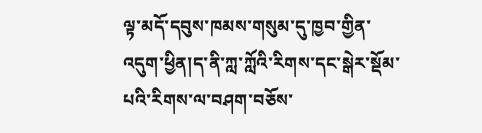ལྟ་མདོ་དབུས་ཁམས་གསུམ་དུ་ཁྱབ་གྱིན་འདུག་ཕྱིན།ད་ནི་ཀླ་ཀློའི་རིགས་དང་སྒེར་སྡོམ་པའི་རིགས་ལ་བཤག་བཅོས་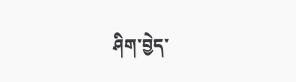ཤིག་བྱེད་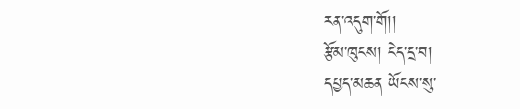རན་འདུག་གོ།།
རྩོམ་ཁུངས། ངེད་དྲ་བ།
དཔྱད་མཆན ཡོངས་སུ་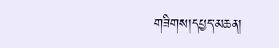གཟིགས།དཔྱད་མཆན།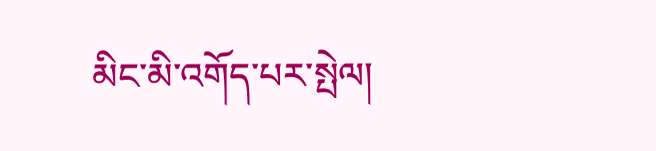མིང་མི་འགོད་པར་སྤེལ།